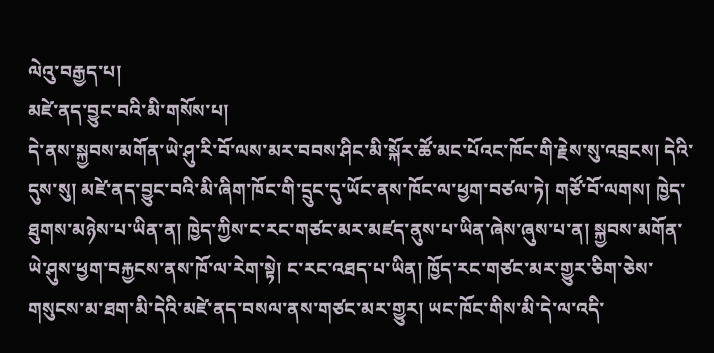ལེའུ་བརྒྱད་པ།
མཛེ་ནད་བྱུང་བའི་མི་གསོས་པ།
དེ་ནས་སྐྱབས་མགོན་ཡེ་ཤུ་རི་བོ་ལས་མར་བབས་ཤིང་མི་སྐོར་ཚོ་མང་པོའང་ཁོང་གི་རྗེས་སུ་འབྲངས། དེའི་དུས་སུ། མཛེ་ནད་བྱུང་བའི་མི་ཞིག་ཁོང་གི་དྲུང་དུ་ཡོང་ནས་ཁོང་ལ་ཕྱག་བཙལ་ཏེ། གཙོ་བོ་ལགས། ཁྱེད་ཐུགས་མཉེས་པ་ཡིན་ན། ཁྱེད་ཀྱིས་ང་རང་གཙང་མར་མཛད་ནུས་པ་ཡིན་ཞེས་ཞུས་པ་ན། སྐྱབས་མགོན་ཡེ་ཤུས་ཕྱག་བརྐྱངས་ནས་ཁོ་ལ་རེག་སྟེ། ང་རང་འཐད་པ་ཡིན། ཁྱོད་རང་གཙང་མར་གྱུར་ཅིག་ཅེས་གསུངས་མ་ཐག་མི་དེའི་མཛེ་ནད་བསལ་ནས་གཙང་མར་གྱུར། ཡང་ཁོང་གིས་མི་དེ་ལ་འདི་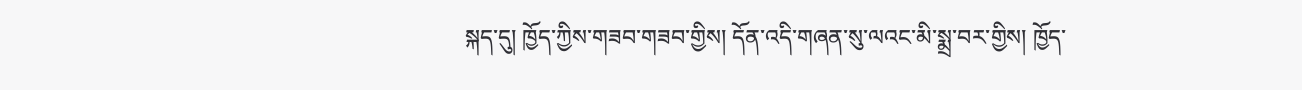སྐད་དུ། ཁྱོད་ཀྱིས་གཟབ་གཟབ་གྱིས། དོན་འདི་གཞན་སུ་ལའང་མི་སྨྲ་བར་གྱིས། ཁྱོད་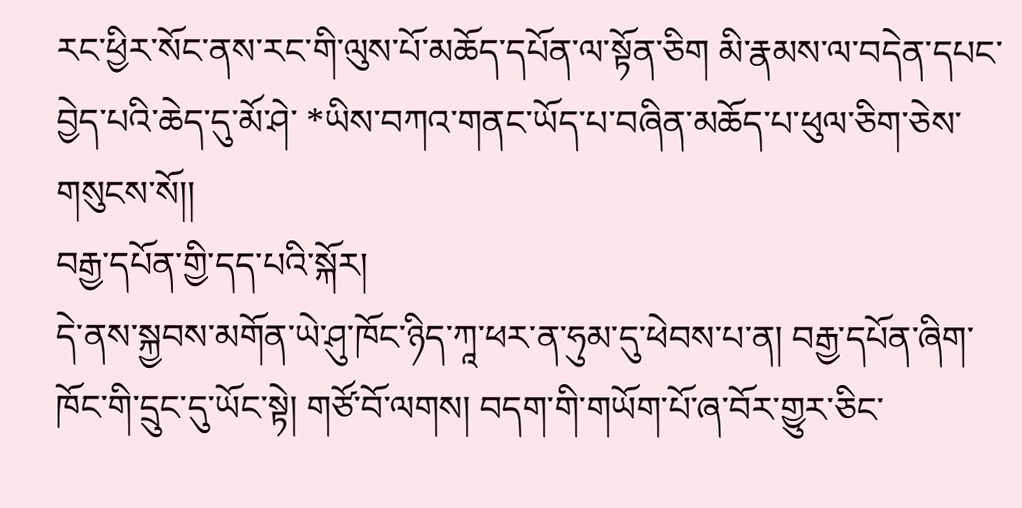རང་ཕྱིར་སོང་ནས་རང་གི་ལུས་པོ་མཆོད་དཔོན་ལ་སྟོན་ཅིག མི་རྣམས་ལ་བདེན་དཔང་བྱེད་པའི་ཆེད་དུ་མོ་ཤེ་ *ཡིས་བཀའ་གནང་ཡོད་པ་བཞིན་མཆོད་པ་ཕུལ་ཅིག་ཅེས་གསུངས་སོ།།
བརྒྱ་དཔོན་གྱི་དད་པའི་སྐོར།
དེ་ནས་སྐྱབས་མགོན་ཡེ་ཤུ་ཁོང་ཉིད་ཀཱ་ཕར་ན་ཧུམ་དུ་ཕེབས་པ་ན། བརྒྱ་དཔོན་ཞིག་ཁོང་གི་དྲུང་དུ་ཡོང་སྟེ། གཙོ་བོ་ལགས། བདག་གི་གཡོག་པོ་ཞ་བོར་གྱུར་ཅིང་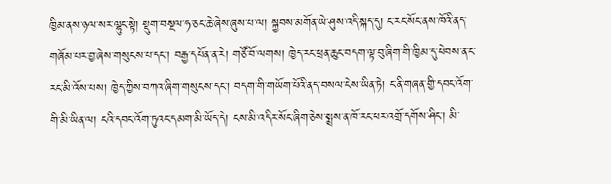ཁྱིམ་ནས་ཉལ་སར་ལྷུང་སྟེ། སྡུག་བསྔལ་ཧ་ཅང་ཆེ་ཞེས་ཞུས་པ་ལ། སྐྱབས་མགོན་ཡེ་ཤུས་འདི་སྐད་དུ། ང་རང་སོང་ནས་ཁོའི་ནད་གཞོམ་པར་བྱ་ཞེས་གསུངས་པ་དང་། བརྒྱ་དཔོན་ན་རེ། གཙོ་བོ་ལགས། ཁྱེད་རང་ཕྲན་ཆུང་བདག་ལྟ་བུ་ཞིག་གི་ཁྱིམ་དུ་ཕེབས་ན་ང་རང་མི་འོས་པས། ཁྱེད་ཀྱིས་བཀའ་ཞིག་གསུངས་དང་། བདག་གི་གཡོག་པོའི་ནད་བསལ་ངེས་ཡིན་ཏེ། ང་ནི་གཞན་གྱི་དབང་འོག་གི་མི་ཡིན་ལ། ངའི་དབང་འོག་ཏུའང་དམག་མི་ཡོད་དེ། ངས་མི་འདིར་སོང་ཞིག་ཅེས་སྨྲས་ན་ཁོ་རང་ཕར་འགྲོ་དགོས་ཤིང་། མི་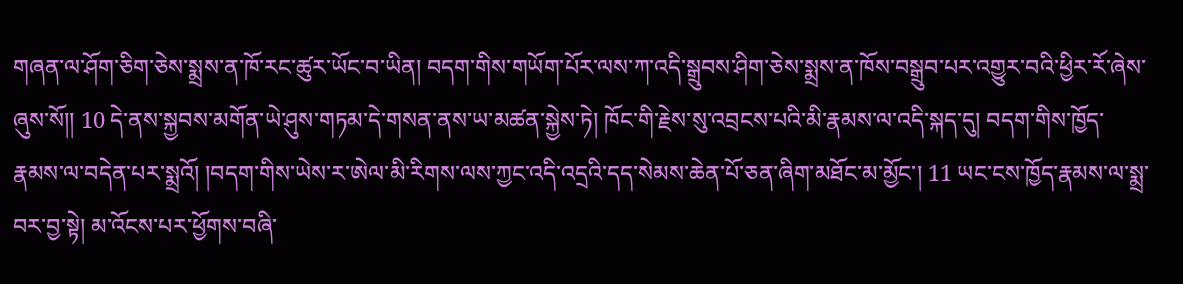གཞན་ལ་ཤོག་ཅིག་ཅེས་སྨྲས་ན་ཁོ་རང་ཚུར་ཡོང་བ་ཡིན། བདག་གིས་གཡོག་པོར་ལས་ཀ་འདི་སྒྲུབས་ཤིག་ཅེས་སྨྲས་ན་ཁོས་བསྒྲུབ་པར་འགྱུར་བའི་ཕྱིར་རོ་ཞེས་ཞུས་སོ།། 10 དེ་ནས་སྐྱབས་མགོན་ཡེ་ཤུས་གཏམ་དེ་གསན་ནས་ཡ་མཚན་སྐྱེས་ཏེ། ཁོང་གི་རྗེས་སུ་འབྲངས་པའི་མི་རྣམས་ལ་འདི་སྐད་དུ། བདག་གིས་ཁྱོད་རྣམས་ལ་བདེན་པར་སྨྲའོ། །བདག་གིས་ཡེས་ར་ཨེལ་མི་རིགས་ལས་ཀྱང་འདི་འདྲའི་དད་སེམས་ཆེན་པོ་ཅན་ཞིག་མཐོང་མ་མྱོང་། 11 ཡང་ངས་ཁྱོད་རྣམས་ལ་སྨྲ་བར་བྱ་སྟེ། མ་འོངས་པར་ཕྱོགས་བཞི་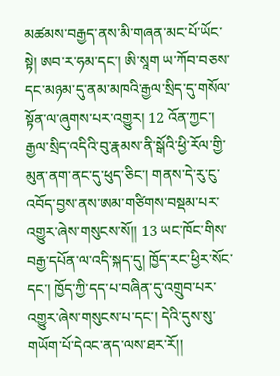མཚམས་བརྒྱད་ནས་མི་གཞན་མང་པོ་ཡོང་སྟེ། ཨབ་ར་ཧམ་དང་། ཨི་སཱག ཡ་ཀོབ་བཅས་དང་མཉམ་དུ་ནམ་མཁའི་རྒྱལ་སྲིད་དུ་གསོལ་སྟོན་ལ་ཞུགས་པར་འགྱུར། 12 འོན་ཀྱང་། རྒྱལ་སྲིད་འདིའི་བུ་རྣམས་ནི་སྒོའི་ཕྱི་རོལ་གྱི་མུན་ནག་ནང་དུ་ཕུད་ཅིང་། གནས་དེ་རུ་ངུ་འབོད་བྱས་ནས་ཨམ་གཙིགས་བསྡམ་པར་འགྱུར་ཞེས་གསུངས་སོ།། 13 ཡང་ཁོང་གིས་བརྒྱ་དཔོན་ལ་འདི་སྐད་དུ། ཁྱོད་རང་ཕྱིར་སོང་དང་། ཁྱོད་ཀྱི་དད་པ་བཞིན་དུ་འགྲུབ་པར་འགྱུར་ཞེས་གསུངས་པ་དང་། དེའི་དུས་སུ་གཡོག་པོ་དེའང་ནད་ལས་ཐར་རོ།།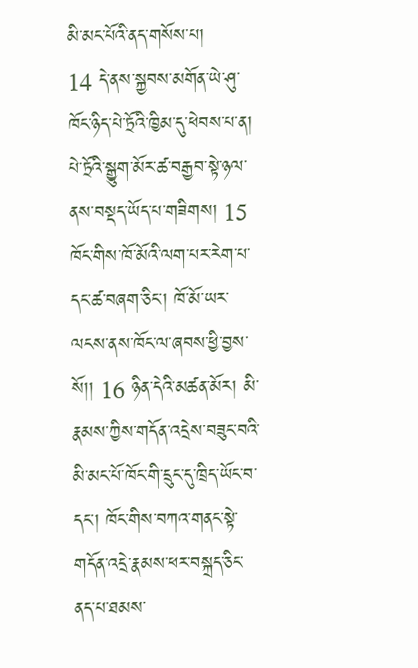མི་མང་པོའི་ནད་གསོས་པ།
14 དེ་ནས་སྐྱབས་མགོན་ཡེ་ཤུ་ཁོང་ཉིད་པེ་ཏྲོའི་ཁྱིམ་དུ་ཕེབས་པ་ན། པེ་ཏྲོའི་སྒྱུག་མོར་ཚ་བརྒྱབ་སྟེ་ཉལ་ནས་བསྡད་ཡོད་པ་གཟིགས། 15 ཁོང་གིས་ཁོ་མོའི་ལག་པར་རེག་པ་དང་ཚ་བཞག་ཅིང་། ཁོ་མོ་ཡར་ལངས་ནས་ཁོང་ལ་ཞབས་ཕྱི་བྱས་སོ།། 16 ཉིན་དེའི་མཚན་མོར། མི་རྣམས་ཀྱིས་གདོན་འདྲེས་བཟུང་བའི་མི་མང་པོ་ཁོང་གི་དྲུང་དུ་ཁྲིད་ཡོང་བ་དང་། ཁོང་གིས་བཀའ་གནང་སྟེ་གདོན་འདྲེ་རྣམས་ཕར་བསྐྲད་ཅིང་ནད་པ་ཐམས་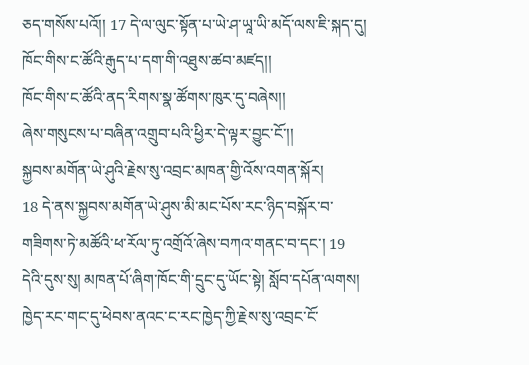ཅད་གསོས་པའོ།། 17 དེ་ལ་ལུང་སྟོན་པ་ཡེ་ཤ་ཡཱ་ཡི་མདོ་ལས་ཇི་སྐད་དུ།
ཁོང་གིས་ང་ཚོའི་རྒུད་པ་དག་གི་འཐུས་ཚབ་མཛད།།
ཁོང་གིས་ང་ཚོའི་ནད་རིགས་སྣ་ཚོགས་ཁུར་དུ་བཞེས།།
ཞེས་གསུངས་པ་བཞིན་འགྲུབ་པའི་ཕྱིར་དེ་ལྟར་བྱུང་ངོ་།།
སྐྱབས་མགོན་ཡེ་ཤུའི་རྗེས་སུ་འབྲང་མཁན་གྱི་འོས་འགན་སྐོར།
18 དེ་ནས་སྐྱབས་མགོན་ཡེ་ཤུས་མི་མང་པོས་རང་ཉིད་བསྐོར་བ་གཟིགས་ཏེ་མཚོའི་ཕ་རོལ་ཏུ་འགྲོའོ་ཞེས་བཀའ་གནང་བ་དང་། 19 དེའི་དུས་སུ། མཁན་པོ་ཞིག་ཁོང་གི་དྲུང་དུ་ཡོང་སྟེ། སློབ་དཔོན་ལགས། ཁྱེད་རང་གང་དུ་ཕེབས་ནའང་ང་རང་ཁྱེད་ཀྱི་རྗེས་སུ་འབྲང་ངོ་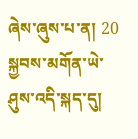ཞེས་ཞུས་པ་ན། 20 སྐྱབས་མགོན་ཡེ་ཤུས་འདི་སྐད་དུ།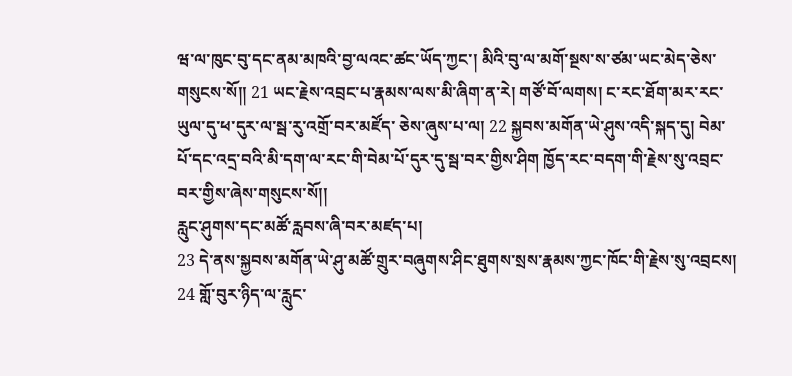ཝ་ལ་ཁུང་བུ་དང་ནམ་མཁའི་བྱ་ལའང་ཚང་ཡོད་ཀྱང་། མིའི་བུ་ལ་མགོ་སྔས་ས་ཙམ་ཡང་མེད་ཅེས་གསུངས་སོ།། 21 ཡང་རྗེས་འབྲང་པ་རྣམས་ལས་མི་ཞིག་ན་རེ། གཙོ་བོ་ལགས། ང་རང་ཐོག་མར་རང་ཡུལ་དུ་ཕ་དུར་ལ་སྦ་རུ་འགྲོ་བར་མཛོད་ ཅེས་ཞུས་པ་ལ། 22 སྐྱབས་མགོན་ཡེ་ཤུས་འདི་སྐད་དུ། བེམ་པོ་དང་འདྲ་བའི་མི་དག་ལ་རང་གི་བེམ་པོ་དུར་དུ་སྦ་བར་གྱིས་ཤིག ཁྱོད་རང་བདག་གི་རྗེས་སུ་འབྲང་བར་གྱིས་ཞེས་གསུངས་སོ།།
རླུང་ཤུགས་དང་མཚོ་རླབས་ཞི་བར་མཛད་པ།
23 དེ་ནས་སྐྱབས་མགོན་ཡེ་ཤུ་མཚོ་གྲུར་བཞུགས་ཤིང་ཐུགས་སྲས་རྣམས་ཀྱང་ཁོང་གི་རྗེས་སུ་འབྲངས། 24 གློ་བུར་ཉིད་ལ་རླུང་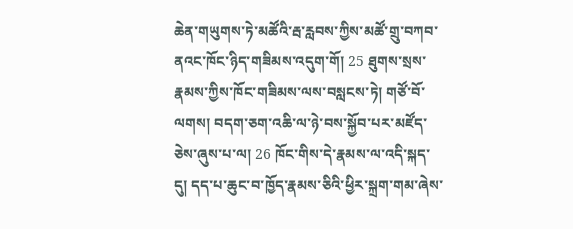ཆེན་གཡུགས་ཏེ་མཚོའི་རྦ་རླབས་ཀྱིས་མཚོ་གྲུ་བཀབ་ནའང་ཁོང་ཉིད་གཟིམས་འདུག་གོ། 25 ཐུགས་སྲས་རྣམས་ཀྱིས་ཁོང་གཟིམས་ལས་བསླངས་ཏེ། གཙོ་བོ་ལགས། བདག་ཅག་འཆི་ལ་ཉེ་བས་སྐྱོབ་པར་མཛོད་ཅེས་ཞུས་པ་ལ། 26 ཁོང་གིས་དེ་རྣམས་ལ་འདི་སྐད་དུ། དད་པ་ཆུང་བ་ཁྱོད་རྣམས་ཅིའི་ཕྱིར་སྐྲག་གམ་ཞེས་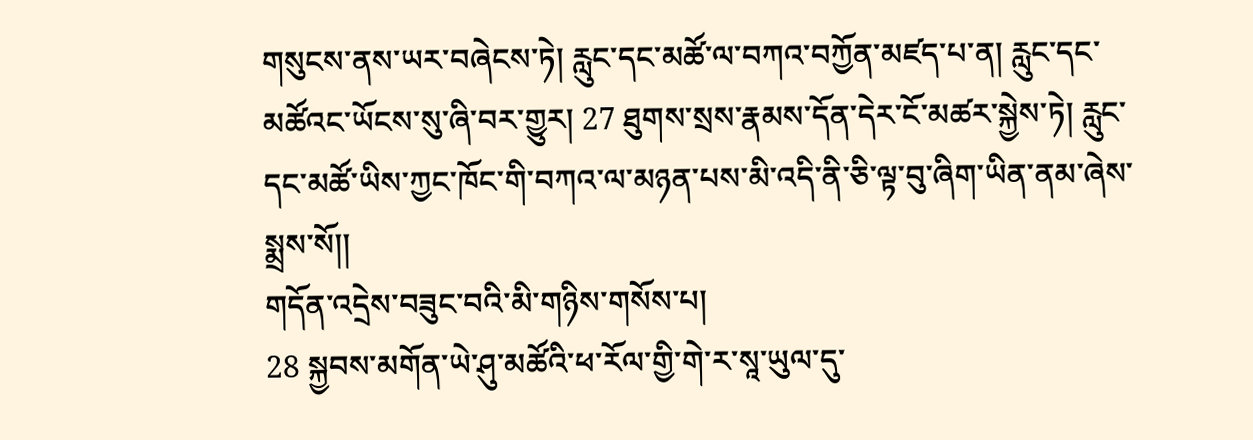གསུངས་ནས་ཡར་བཞེངས་ཏེ། རླུང་དང་མཚོ་ལ་བཀའ་བཀྱོན་མཛད་པ་ན། རླུང་དང་མཚོའང་ཡོངས་སུ་ཞི་བར་གྱུར། 27 ཐུགས་སྲས་རྣམས་དོན་དེར་ངོ་མཚར་སྐྱེས་ཏེ། རླུང་དང་མཚོ་ཡིས་ཀྱང་ཁོང་གི་བཀའ་ལ་མཉན་པས་མི་འདི་ནི་ཅི་ལྟ་བུ་ཞིག་ཡིན་ནམ་ཞེས་སྨྲས་སོ།།
གདོན་འདྲེས་བཟུང་བའི་མི་གཉིས་གསོས་པ།
28 སྐྱབས་མགོན་ཡེ་ཤུ་མཚོའི་ཕ་རོལ་གྱི་གེ་ར་སཱ་ཡུལ་དུ་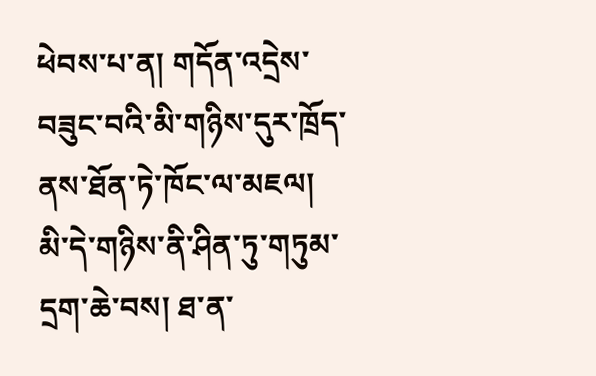ཕེབས་པ་ན། གདོན་འདྲེས་བཟུང་བའི་མི་གཉིས་དུར་ཁྲོད་ནས་ཐོན་ཏེ་ཁོང་ལ་མཇལ། མི་དེ་གཉིས་ནི་ཤིན་ཏུ་གཏུམ་དྲག་ཆེ་བས། ཐ་ན་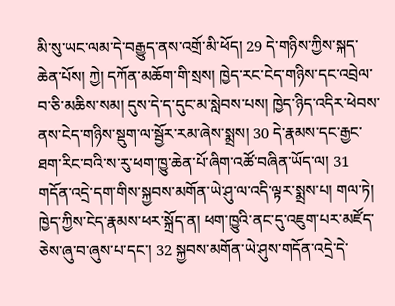མི་སུ་ཡང་ལམ་དེ་བརྒྱུད་ནས་འགྲོ་མི་ཕོད། 29 དེ་གཉིས་ཀྱིས་སྐད་ཆེན་པོས། ཀྱེ། དཀོན་མཆོག་གི་སྲས། ཁྱེད་རང་ངེད་གཉིས་དང་འབྲེལ་བ་ཅི་མཆིས་སམ། དུས་དེ་ད་དུང་མ་སླེབས་པས། ཁྱེད་ཉིད་འདིར་ཕེབས་ནས་ངེད་གཉིས་སྡུག་ལ་སྦྱོར་རམ་ཞེས་སྨྲས། 30 དེ་རྣམས་དང་རྒྱང་ཐག་རིང་བའི་ས་རུ་ཕག་ཁྱུ་ཆེན་པོ་ཞིག་འཚོ་བཞིན་ཡོད་ལ། 31 གདོན་འདྲེ་དག་གིས་སྐྱབས་མགོན་ཡེ་ཤུ་ལ་འདི་ལྟར་སྨྲས་པ། གལ་ཏེ། ཁྱེད་ཀྱིས་ངེད་རྣམས་ཕར་སྐྲོད་ན། ཕག་ཁྱུའི་ནང་དུ་འཇུག་པར་མཛོད་ཅེས་ཞུ་བ་ཞུས་པ་དང་། 32 སྐྱབས་མགོན་ཡེ་ཤུས་གདོན་འདྲེ་དེ་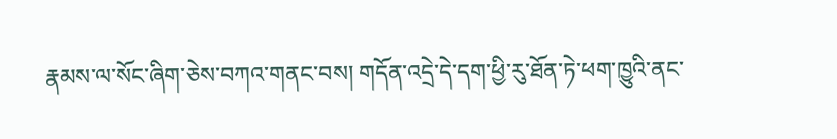རྣམས་ལ་སོང་ཞིག་ཅེས་བཀའ་གནང་བས། གདོན་འདྲེ་དེ་དག་ཕྱི་རུ་ཐོན་ཏེ་ཕག་ཁྱུའི་ནང་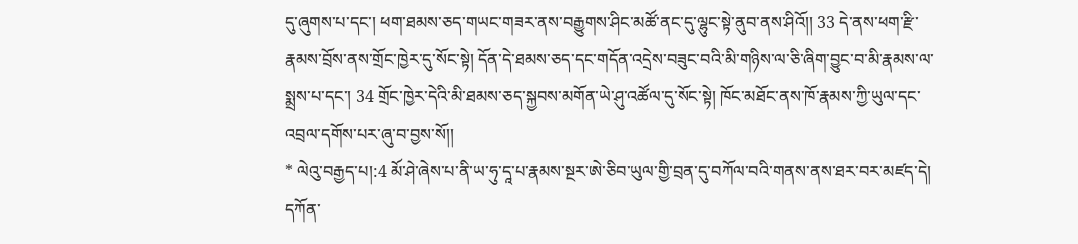དུ་ཞུགས་པ་དང་། ཕག་ཐམས་ཅད་གཡང་གཟར་ནས་བརྒྱུགས་ཤིང་མཚོ་ནང་དུ་ལྷུང་སྟེ་ནུབ་ནས་ཤིའོ།། 33 དེ་ནས་ཕག་རྫི་རྣམས་བྲོས་ནས་གྲོང་ཁྱེར་དུ་སོང་སྟེ། དོན་དེ་ཐམས་ཅད་དང་གདོན་འདྲེས་བཟུང་བའི་མི་གཉིས་ལ་ཅི་ཞིག་བྱུང་བ་མི་རྣམས་ལ་སྨྲས་པ་དང་། 34 གྲོང་ཁྱེར་དེའི་མི་ཐམས་ཅད་སྐྱབས་མགོན་ཡེ་ཤུ་འཚོལ་དུ་སོང་སྟེ། ཁོང་མཐོང་ནས་ཁོ་རྣམས་ཀྱི་ཡུལ་དང་འབྲལ་དགོས་པར་ཞུ་བ་བྱས་སོ།།
* ལེའུ་བརྒྱད་པ།:4 མོ་ཤེ་ཞེས་པ་ནི་ཡ་ཧུ་དཱ་པ་རྣམས་སྔར་ཨེ་ཅིབ་ཡུལ་གྱི་བྲན་དུ་བཀོལ་བའི་གནས་ནས་ཐར་བར་མཛད་དེ། དཀོན་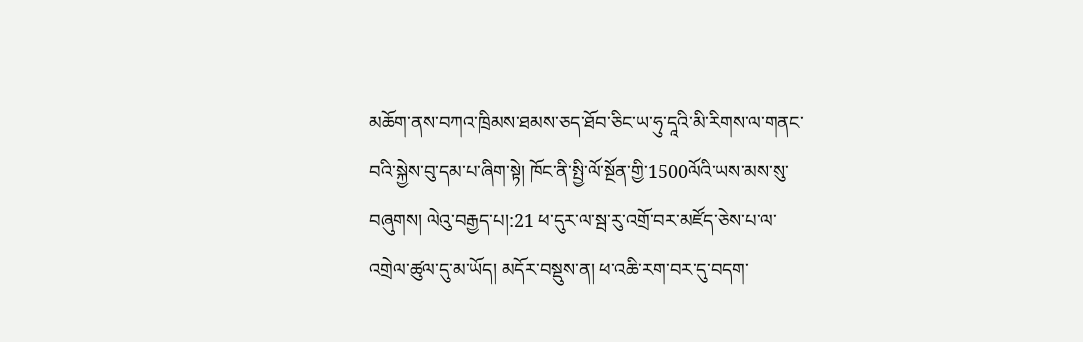མཆོག་ནས་བཀའ་ཁྲིམས་ཐམས་ཅད་ཐོབ་ཅིང་ཡ་ཧུ་དཱའི་མི་རིགས་ལ་གནང་བའི་སྐྱེས་བུ་དམ་པ་ཞིག་སྟེ། ཁོང་ནི་སྤྱི་ལོ་སྔོན་གྱི་1500ལོའི་ཡས་མས་སུ་བཞུགས། ལེའུ་བརྒྱད་པ།:21 ཕ་དུར་ལ་སྦ་རུ་འགྲོ་བར་མཛོད་ཅེས་པ་ལ་འགྲེལ་ཚུལ་དུ་མ་ཡོད། མདོར་བསྡུས་ན། ཕ་འཆི་རག་བར་དུ་བདག་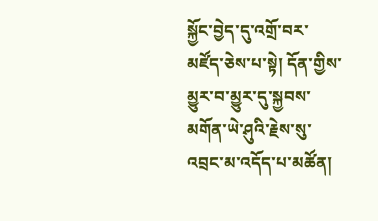སྐྱོང་བྱེད་དུ་འགྲོ་བར་མཛོད་ཅེས་པ་སྟེ། དོན་གྱིས་མྱུར་བ་མྱུར་དུ་སྐྱབས་མགོན་ཡེ་ཤུའི་རྗེས་སུ་འབྲང་མ་འདོད་པ་མཚོན།